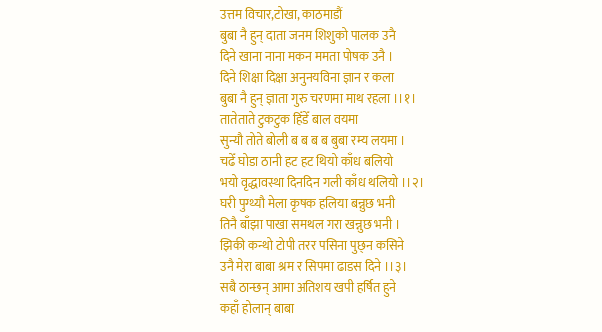उत्तम विचार,टोखा, काठमाडौं
बुबा नै हुन् दाता जनम शिशुको पालक उनै
दिने खाना नाना मकन ममता पोषक उनै ।
दिने शिक्षा दिक्षा अनुनयविना ज्ञान र कला
बुबा नै हुन् ज्ञाता गुरु चरणमा माथ रहला ।।१।
तातेताते टुकटुक हिँडेँ बाल वयमा
सुन्यौ तोते बोली ब ब ब ब बुबा रम्य लयमा ।
चढेँ घोडा ठानी हट हट थियो काँध बलियो
भयो वृद्धावस्था दिनदिन गली काँध थलियो ।।२।
घरी पुग्थ्यौ मेला कृषक हलिया बन्नुछ भनी
तिनै बाँझा पाखा समथल गरा खन्नुछ भनी ।
झिकी कन्थो टोपी तरर पसिना पुछ्न कसिने
उनै मेरा बाबा श्रम र सिपमा ढाडस दिने ।।३।
सबै ठान्छन् आमा अतिशय खपी हर्षित हुने
कहाँ होलान् बाबा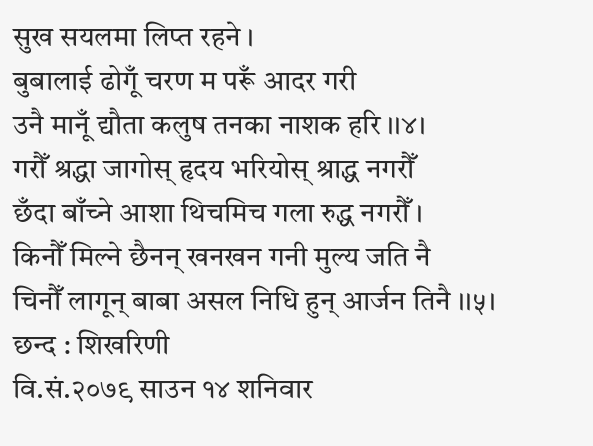सुख सयलमा लिप्त रहने ।
बुबालाई ढोगूँ चरण म परूँ आदर गरी
उनै मानूँ द्यौता कलुष तनका नाशक हरि ।।४।
गरौँ श्रद्धा जागोस् हृदय भरियोस् श्राद्ध नगरौँ
छँदा बाँच्ने आशा थिचमिच गला रुद्ध नगरौँ ।
किनौँ मिल्ने छैनन् खनखन गनी मुल्य जति नै
चिनौँ लागून् बाबा असल निधि हुन् आर्जन तिनै ।।५।
छन्द : शिखरिणी
वि.सं.२०७९ साउन १४ शनिवार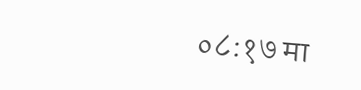०८:१७ मा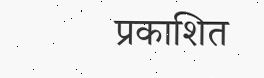प्रकाशित